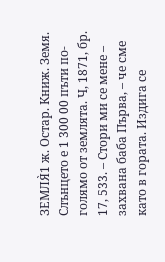ЗЕМЛЯ̀1 ж. Остар. Книж. Земя. Слънцето е 1 300 00 пъти по-голямо от землята. Ч, 1871, бр. 17, 533. – Стори ми се мене – захвана баба Първа, – че сме като в гората. Издига се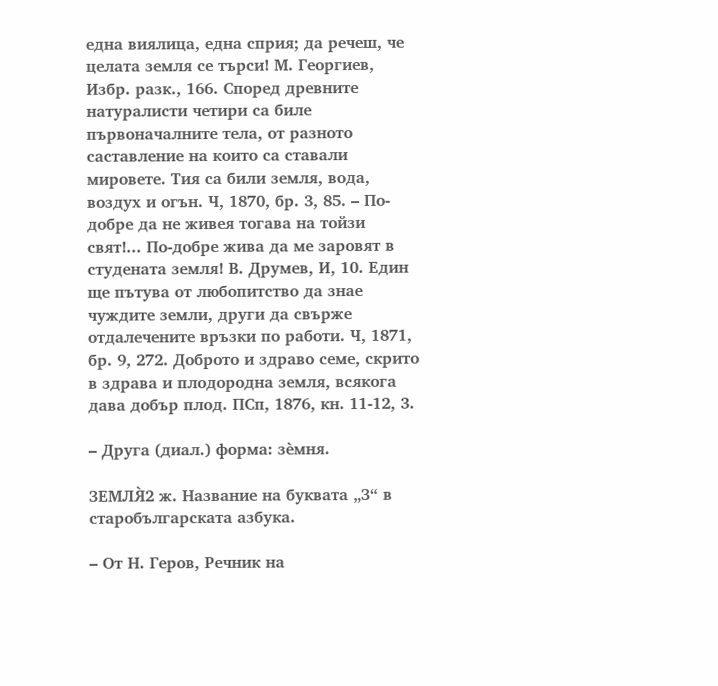една виялица, една сприя; да речеш, че целата земля се търси! М. Георгиев, Избр. разк., 166. Според древните натуралисти четири са биле първоначалните тела, от разното саставление на които са ставали мировете. Тия са били земля, вода, воздух и огън. Ч, 1870, бр. 3, 85. – По-добре да не живея тогава на тойзи свят!... По-добре жива да ме заровят в студената земля! В. Друмев, И, 10. Един ще пътува от любопитство да знае чуждите земли, други да свърже отдалечените връзки по работи. Ч, 1871, бр. 9, 272. Доброто и здраво семе, скрито в здрава и плодородна земля, всякога дава добър плод. ПСп, 1876, кн. 11-12, 3.

– Друга (диал.) форма: зèмня.

ЗЕМЛЯ̀2 ж. Название на буквата „З“ в старобългарската азбука.

– От Н. Геров, Речник на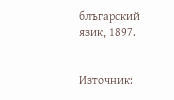блъгарский язик, 1897.


Източник: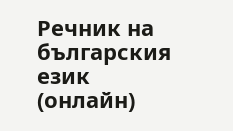Речник на българския език (онлайн)